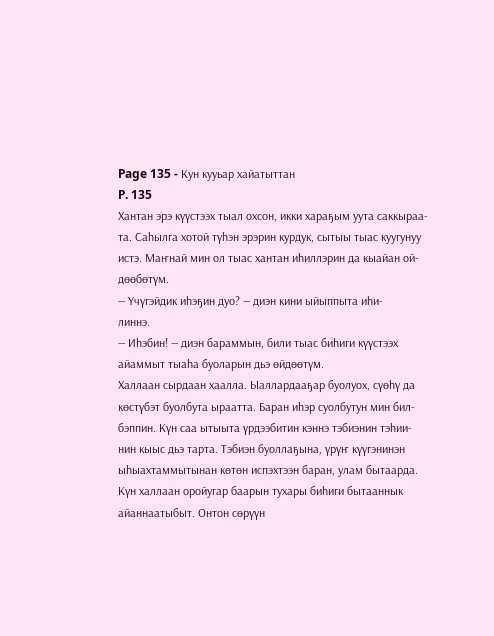Page 135 - Кун кууьар хайатыттан
P. 135
Хантан эрэ күүстээх тыал охсон, икки хараҕым уута саккыраа-
та. Саһылга хотой түһэн эрэрин курдук, сытыы тыас куугунуу
истэ. Маҥнай мин ол тыас хантан иһиллэрин да кыайан ой-
дөөбөтүм.
— Үчүгэйдик иһэҕин дуо? — диэн кини ыйыппыта иһи-
линнэ.
— Иһэбин! — диэн бараммын, били тыас биһиги күүстээх
айаммыт тыаһа буоларын дьэ өйдөөтүм.
Халлаан сырдаан хаалла. Ыаллардааҕар буолуох, сүөһү да
көстүбэт буолбута ыраатта. Баран иһэр суолбутун мин бил-
бэппин. Күн саа ытыыта үрдээбитин кэннэ тэбиэнин тэһии-
нин кыыс дьэ тарта. Тэбиэн буоллаҕына, үрүҥ күүгэнинэн
ыһыахтаммытынан көтөн испэхтээн баран, улам бытаарда.
Күн халлаан оройугар баарын тухары биһиги бытааннык
айаннаатыбыт. Онтон сөрүүн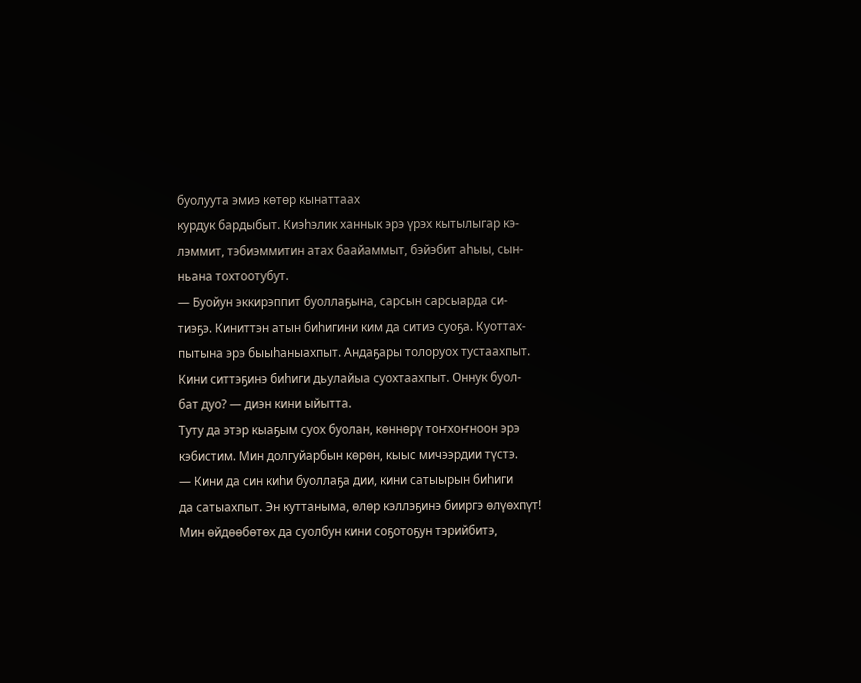буолуута эмиэ көтөр кынаттаах
курдук бардыбыт. Киэһэлик ханнык эрэ үрэх кытылыгар кэ-
лэммит, тэбиэммитин атах баайаммыт, бэйэбит аһыы, сын-
ньана тохтоотубут.
— Буойун эккирэппит буоллаҕына, сарсын сарсыарда си-
тиэҕэ. Киниттэн атын биһигини ким да ситиэ суоҕа. Куоттах-
пытына эрэ быыһаныахпыт. Андаҕары толоруох тустаахпыт.
Кини ситтэҕинэ биһиги дьулайыа суохтаахпыт. Оннук буол-
бат дуо? — диэн кини ыйытта.
Туту да этэр кыаҕым суох буолан, көннөрү тоҥхоҥноон эрэ
кэбистим. Мин долгуйарбын көрөн, кыыс мичээрдии түстэ.
— Кини да син киһи буоллаҕа дии, кини сатыырын биһиги
да сатыахпыт. Эн куттаныма, өлөр кэллэҕинэ бииргэ өлүөхпүт!
Мин өйдөөбөтөх да суолбун кини соҕотоҕун тэрийбитэ,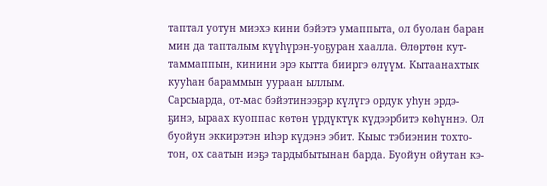таптал уотун миэхэ кини бэйэтэ умаппыта, ол буолан баран
мин да тапталым күүһүрэн-уоҕуран хаалла. Өлөртөн кут-
таммаппын, кинини эрэ кытта бииргэ өлүүм. Кытаанахтык
кууһан бараммын уураан ыллым.
Сарсыарда, от-мас бэйэтинээҕэр күлүгэ ордук уһун эрдэ-
ҕинэ, ыраах куоппас көтөн үрдүктүк күдээрбитэ көһүннэ. Ол
буойун эккирэтэн иһэр күдэнэ эбит. Кыыс тэбиэнин тохто-
тон, ох саатын иэҕэ тардыбытынан барда. Буойун ойутан кэ-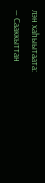лэн хаһыытаата:
— Сааккыттан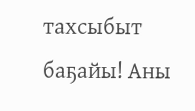тахсыбыт баҕайы! Аны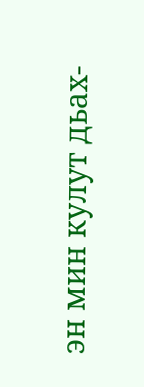эн мин кулут дьах-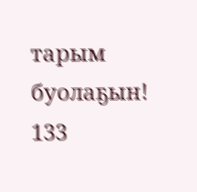тарым буолаҕын!
133